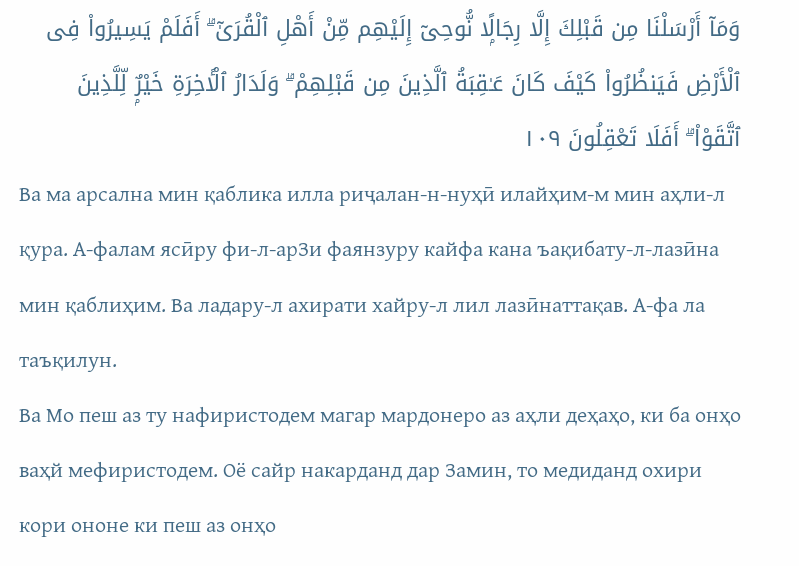وَمَآ أَرْسَلْنَا مِن قَبْلِكَ إِلَّا رِجَالًۭا نُّوحِىٓ إِلَيْهِم مِّنْ أَهْلِ ٱلْقُرَىٰٓ ۗ أَفَلَمْ يَسِيرُوا۟ فِى ٱلْأَرْضِ فَيَنظُرُوا۟ كَيْفَ كَانَ عَـٰقِبَةُ ٱلَّذِينَ مِن قَبْلِهِمْ ۗ وَلَدَارُ ٱلْـَٔاخِرَةِ خَيْرٌۭ لِّلَّذِينَ ٱتَّقَوْا۟ ۗ أَفَلَا تَعْقِلُونَ ١٠٩
Ва ма арсална мин қаблика илла риҷалан-н-нуҳӣ илайҳим-м мин аҳли-л қура. А-фалам ясӣру фи-л-арЗи фаянзуру кайфа кана ъақибату-л-лазӣна мин қаблиҳим. Ва ладару-л ахирати хайру-л лил лазӣнаттақав. А-фа ла таъқилун.
Ва Мо пеш аз ту нафиристодем магар мардонеро аз аҳли деҳаҳо, ки ба онҳо ваҳй мефиристодем. Оё сайр накарданд дар Замин, то медиданд охири кори ононе ки пеш аз онҳо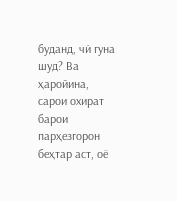буданд, чӣ гуна шуд? Ва ҳаройина, сарои охират барои парҳезгорон беҳтар аст, оё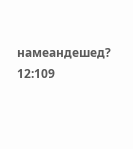намеандешед?
12:109